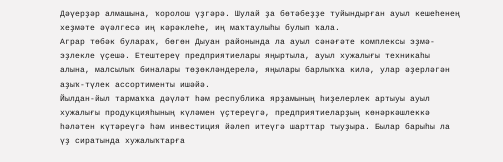Дәүерҙәр алмашына, ҡоролош үҙгәрә. Шулай ҙа бөтәбеҙҙе туйындырған ауыл кешеһенең хеҙмәте әүәлгесә иң кәрәклеһе, иң маҡтаулыһы булып ҡала.
Аграр төбәк булараҡ, бөгөн Дыуан районында ла ауыл сәнәғәте комплексы эҙмә-эҙлекле үҫешә. Етештереү предприятиелары яңыртыла, ауыл хужалығы техникаһы алына, малсылыҡ биналары төҙөкләндерелә, яңылары барлыҡҡа килә, улар әҙерләгән аҙыҡ-түлек ассортименты ишәйә.
Йылдан-йыл тармаҡҡа дәүләт һәм республика ярҙамының һиҙелерлек артыуы ауыл хужалығы продукцияһының күләмен үҫтереүгә, предприятиеларҙың көнәркәшлеккә һәләтен күтәреүгә һәм инвестиция йәлеп итеүгә шарттар тыуҙыра. Былар барыһы ла үҙ сиратында хужалыҡтарға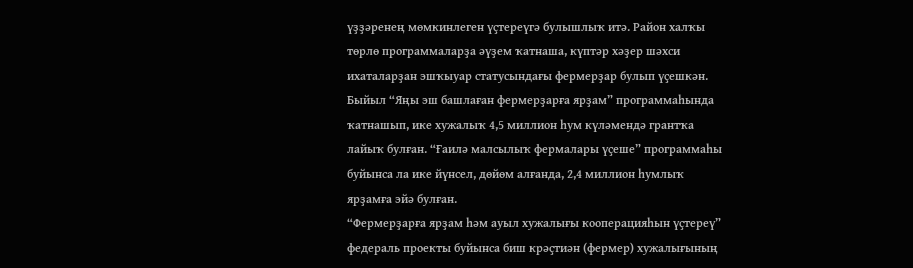үҙҙәренең мөмкинлеген үҫтереүгә булышлыҡ итә. Район халҡы төрлө программаларҙа әүҙем ҡатнаша, күптәр хәҙер шәхси ихаталарҙан эшҡыуар статусындағы фермерҙар булып үҫешкән. Быйыл “Яңы эш башлаған фермерҙарға ярҙам” программаһында ҡатнашып, ике хужалыҡ 4,5 миллион һум күләмендә грантҡа лайыҡ булған. “Ғаилә малсылыҡ фермалары үҫеше” программаһы буйынса ла ике йүнсел, дөйөм алғанда, 2,4 миллион һумлыҡ ярҙамға эйә булған.
“Фермерҙарға ярҙам һәм ауыл хужалығы кооперацияһын үҫтереү” федераль проекты буйынса биш крәҫтиән (фермер) хужалығының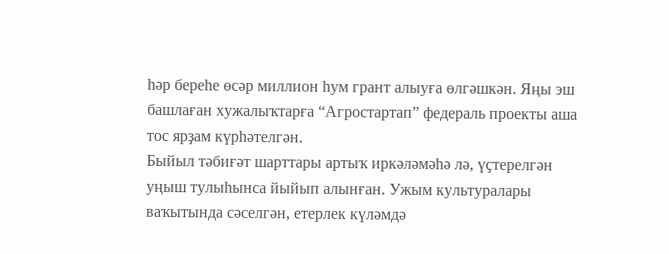һәр береһе өсәр миллион һум грант алыуға өлгәшкән. Яңы эш башлаған хужалыҡтарға “Агростартап” федераль проекты аша тос ярҙам күрһәтелгән.
Быйыл тәбиғәт шарттары артыҡ иркәләмәһә лә, үҫтерелгән уңыш тулыһынса йыйып алынған. Ужым культуралары ваҡытында сәселгән, етерлек күләмдә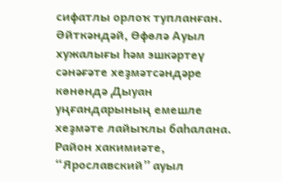сифатлы орлоҡ тупланған.
Әйткәндәй, Өфөлә Ауыл хужалығы һәм эшкәртеү сәнәғәте хеҙмәтсәндәре көнөндә Дыуан уңғандарының емешле хеҙмәте лайыҡлы баһалана. Район хакимиәте, “Ярославский” ауыл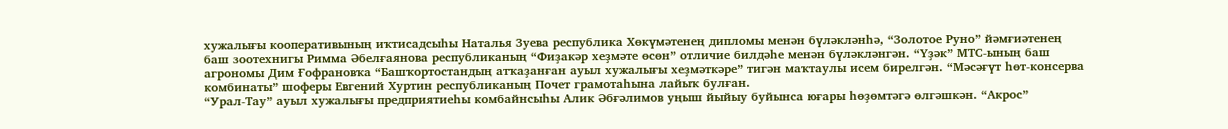хужалығы кооперативының иҡтисадсыһы Наталья Зуева республика Хөкүмәтенең дипломы менән бүләкләнһә, “Золотое Руно” йәмғиәтенең баш зоотехнигы Римма Әбелғаянова республиканың “Фиҙакәр хеҙмәте өсөн” отличие билдәһе менән бүләкләнгән. “Үҙәк” МТС-ының баш агрономы Дим Ғофрановҡа “Башҡортостандың атҡаҙанған ауыл хужалығы хеҙмәткәре” тигән маҡтаулы исем бирелгән. “Мәсәғүт һөт-консерва комбинаты” шоферы Евгений Хуртин республиканың Почет грамотаһына лайыҡ булған.
“Урал-Тау” ауыл хужалығы предприятиеһы комбайнсыһы Алик Әбғәлимов уңыш йыйыу буйынса юғары һөҙөмтәгә өлгәшкән. “Акрос”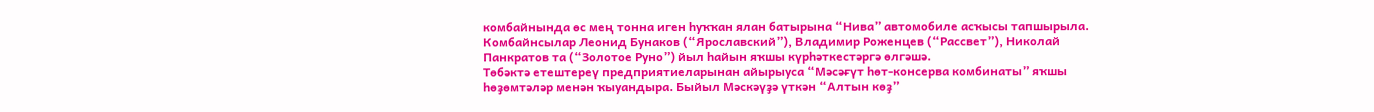комбайнында өс мең тонна иген һуҡҡан ялан батырына “Нива” автомобиле асҡысы тапшырыла.
Комбайнсылар Леонид Бунаков (“Ярославский”), Владимир Роженцев (“Рассвет”), Николай Панкратов та (“Золотое Руно”) йыл һайын яҡшы күрһәткестәргә өлгәшә.
Төбәктә етештереү предприятиеларынан айырыуса “Мәсәғүт һөт-консерва комбинаты” яҡшы һөҙөмтәләр менән ҡыуандыра. Быйыл Мәскәүҙә үткән “Алтын көҙ”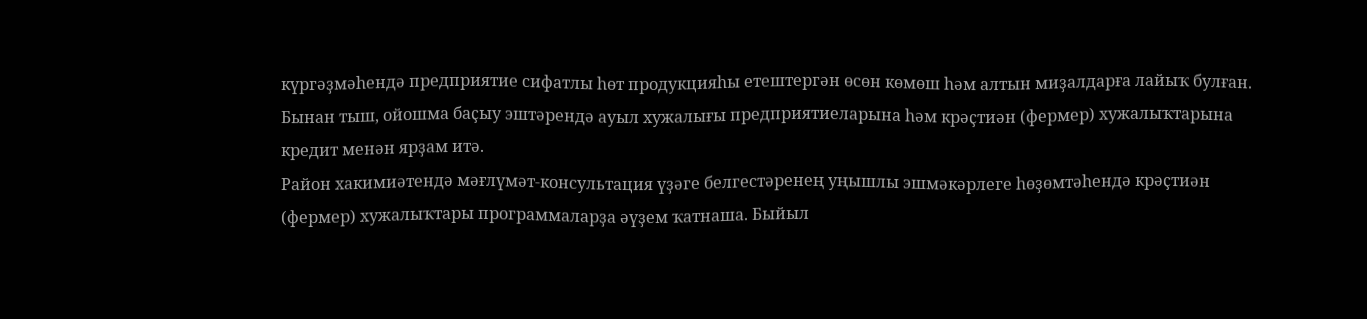күргәҙмәһендә предприятие сифатлы һөт продукцияһы етештергән өсөн көмөш һәм алтын миҙалдарға лайыҡ булған. Бынан тыш, ойошма баҫыу эштәрендә ауыл хужалығы предприятиеларына һәм крәҫтиән (фермер) хужалыҡтарына кредит менән ярҙам итә.
Район хакимиәтендә мәғлүмәт-консультация үҙәге белгестәренең уңышлы эшмәкәрлеге һөҙөмтәһендә крәҫтиән (фермер) хужалыҡтары программаларҙа әүҙем ҡатнаша. Быйыл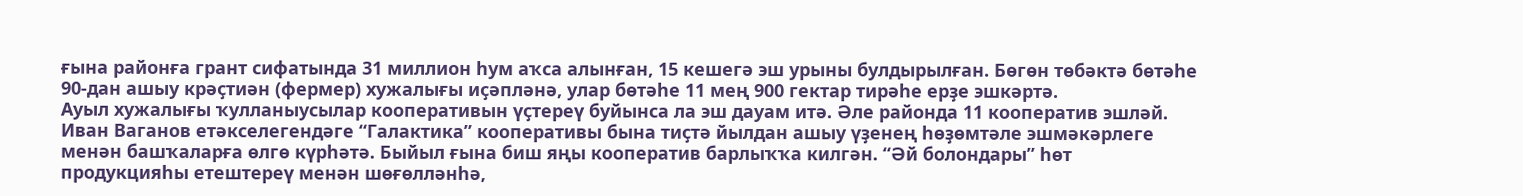ғына районға грант сифатында 31 миллион һум аҡса алынған, 15 кешегә эш урыны булдырылған. Бөгөн төбәктә бөтәһе 90-дан ашыу крәҫтиән (фермер) хужалығы иҫәпләнә, улар бөтәһе 11 мең 900 гектар тирәһе ерҙе эшкәртә.
Ауыл хужалығы ҡулланыусылар кооперативын үҫтереү буйынса ла эш дауам итә. Әле районда 11 кооператив эшләй. Иван Ваганов етәкселегендәге “Галактика” кооперативы бына тиҫтә йылдан ашыу үҙенең һөҙөмтәле эшмәкәрлеге менән башҡаларға өлгө күрһәтә. Быйыл ғына биш яңы кооператив барлыҡҡа килгән. “Әй болондары” һөт продукцияһы етештереү менән шөғөлләнһә,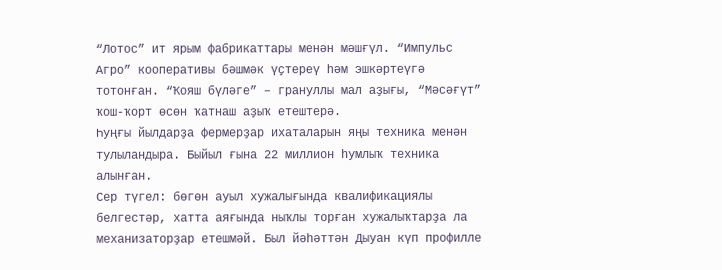“Лотос” ит ярым фабрикаттары менән мәшғүл. “Импульс Агро” кооперативы бәшмәк үҫтереү һәм эшкәртеүгә тотонған. “Ҡояш бүләге” – грануллы мал аҙығы, “Мәсәғүт” ҡош-ҡорт өсөн ҡатнаш аҙыҡ етештерә.
Һуңғы йылдарҙа фермерҙар ихаталарын яңы техника менән тулыландыра. Быйыл ғына 22 миллион һумлыҡ техника алынған.
Сер түгел: бөгөн ауыл хужалығында квалификациялы белгестәр, хатта аяғында ныҡлы торған хужалыҡтарҙа ла механизаторҙар етешмәй. Был йәһәттән Дыуан күп профилле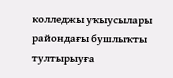колледжы уҡыусылары райондағы бушлыҡты тултырыуға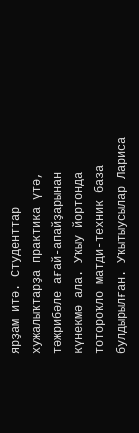ярҙам итә. Студенттар хужалыҡтарҙа практика үтә, тәжрибәле ағай-апайҙарынан күнекмә ала. Уҡыу йортонда тотороҡло матди-техник база булдырылған. Уҡытыусылар Лариса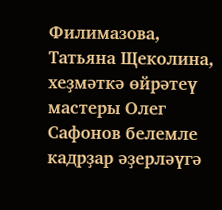Филимазова, Татьяна Щеколина, хеҙмәткә өйрәтеү мастеры Олег Сафонов белемле кадрҙар әҙерләүгә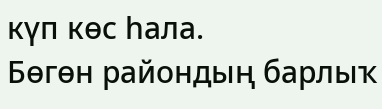күп көс һала.
Бөгөн райондың барлыҡ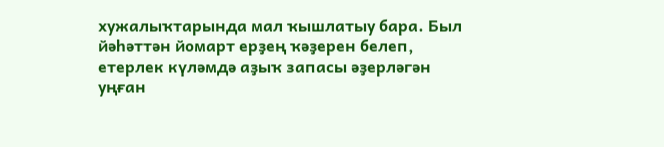хужалыҡтарында мал ҡышлатыу бара. Был йәһәттән йомарт ерҙең ҡәҙерен белеп, етерлек күләмдә аҙыҡ запасы әҙерләгән уңған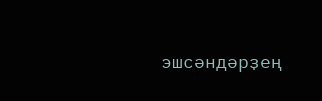эшсәндәрҙең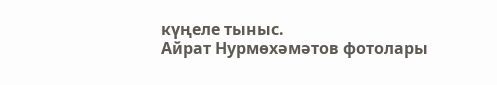күңеле тыныс.
Айрат Нурмөхәмәтов фотолары